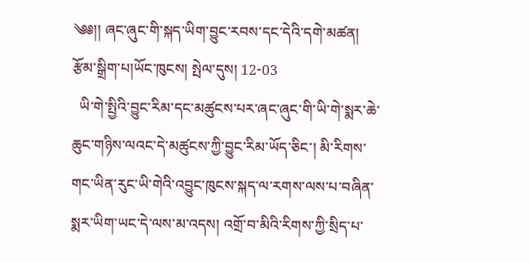༄༅།། ཞང་ཞུང་གི་སྐད་ཡིག་བྱུང་རབས་དང་དེའི་དགེ་མཚན།
རྩོམ་སྒྲིག་པ།ཡོང་ཁུངས། སྤེལ་དུས། 12-03
  ཡི་གེ་སྤྱིའི་བྱུང་རིམ་དང་མཚུངས་པར་ཞང་ཞུང་གི་ཡི་གེ་སྨར་ཆེ་ཆུང་གཉིས་ལའང་དེ་མཚུངས་ཀྱི་བྱུང་རིམ་ཡོད་ཅིང་། མི་རིགས་གང་ཡིན་རུང་ཡི་གེའི་འབྱུང་ཁུངས་སྐད་ལ་རགས་ལས་པ་བཞིན་སྨར་ཡིག་ཡང་དེ་ལས་མ་འདས། འགྲོ་བ་མིའི་རིགས་ཀྱི་སྲིད་པ་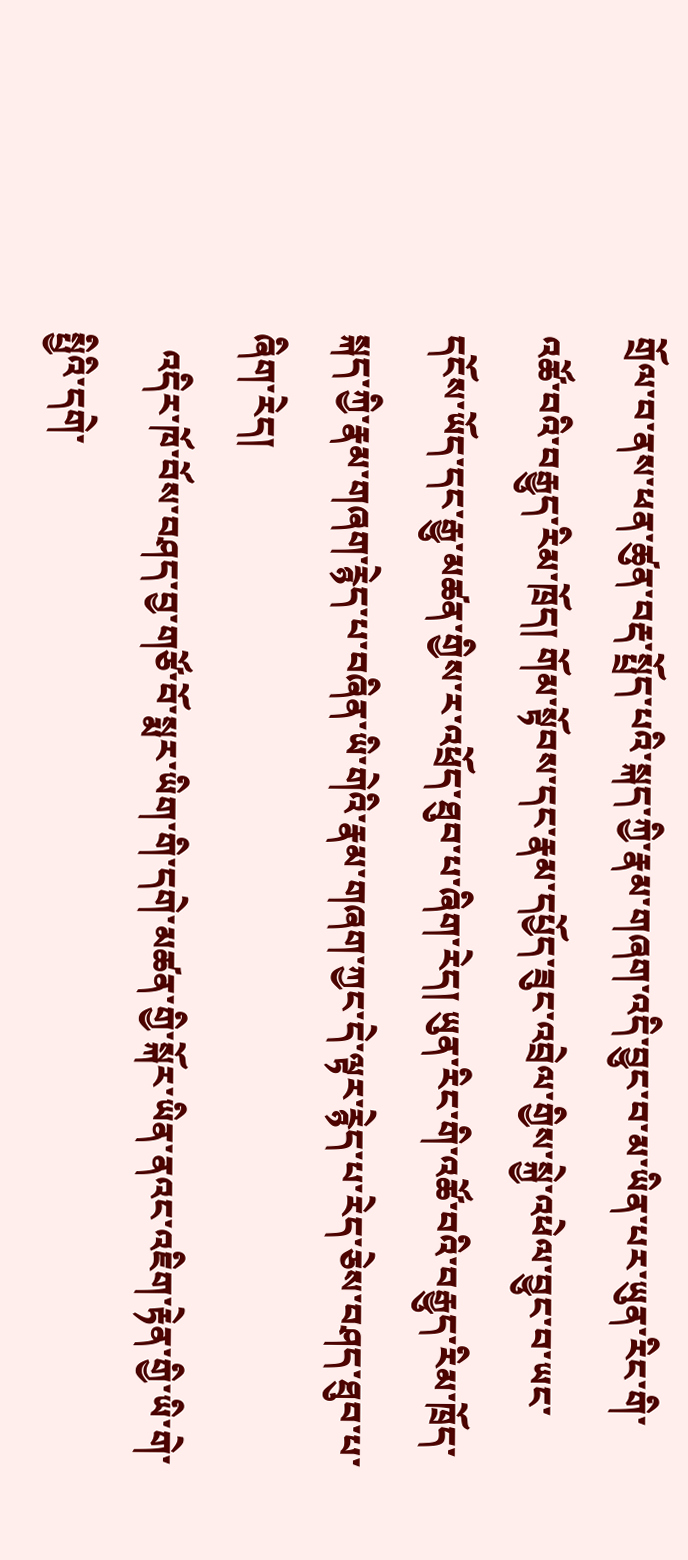གྲོལ་བ་ནས་ཕན་ཚུན་བརྡ་སྤྲོད་པའི་སྐད་ཀྱི་རྣམ་གཞག་འདི་བྱུང་བ་མ་ཡིན་པར་ཡུན་རིང་གི་འཚོ་བའི་བརྒྱུད་རིམ་ཁྲོད། གོམ་སྟོབས་དང་རྣམ་དཔྱོད་ཟུང་འབྲེལ་གྱིས་སྐྱེ་འཕེལ་བྱུང་བ་ཡང་དངོས་ཡོད་དང་རྒྱུ་མཚན་གྱིས་ར་འཕྲོད་ཐུབ་པ་ཞིག་རེད། ཡུན་རིང་གི་འཚོ་བའི་བརྒྱུད་རིམ་ཁྲོད་སྐད་ཀྱི་རྣམ་གཞག་རྙེད་པ་བཞིན་ཡི་གེའི་རྣམ་གཞག་ཀྱང་དེ་ལྟར་རྙེད་པ་རེད་ཅེས་བཤད་ཐུབ་པ་ཞིག་རེད།
  འདིར་ཁོ་བོས་བཤད་བྱ་གཙོ་བོ་སྨར་ཡིག་གི་དགེ་མཚན་གྱི་སྐོར་ཡིན་ནའང་འཇིག་རྟེན་གྱི་ཡི་གེ་སྤྱིའི་དགེ་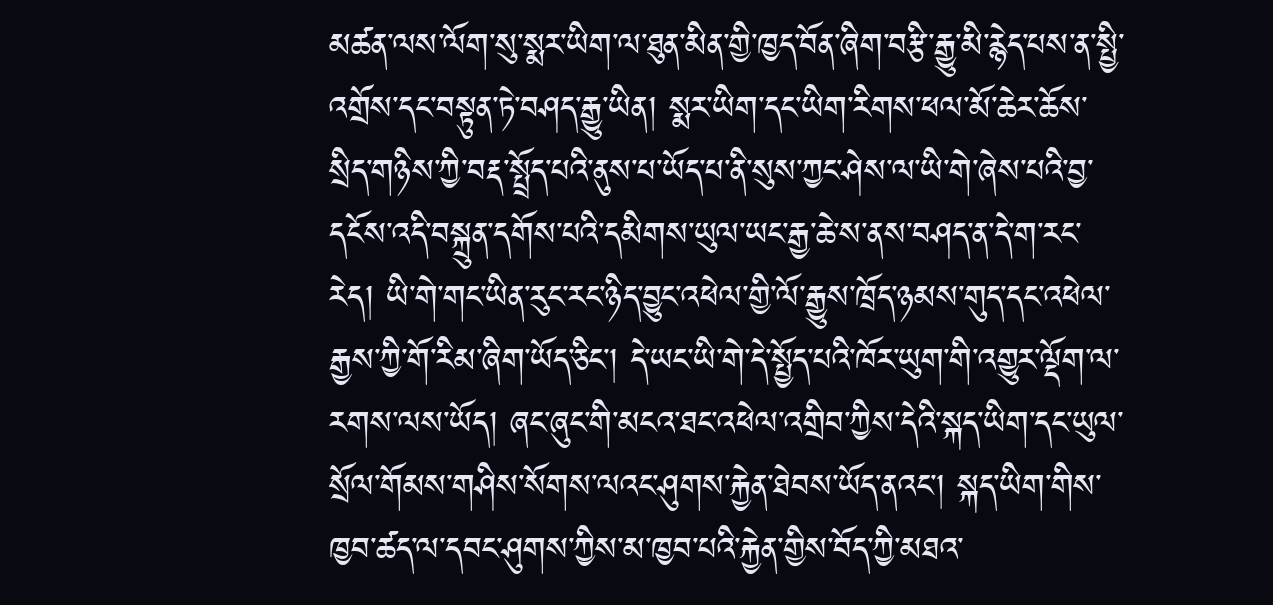མཚན་ལས་ལོག་སུ་སྨར་ཡིག་ལ་ཐུན་མིན་གྱི་ཁྱད་བོན་ཞིག་བརྩི་རྒྱུ་མི་རྙེད་པས་ན་སྤྱི་འགྲོས་དང་བསྟུན་ཏེ་བཤད་རྒྱུ་ཡིན། སྨར་ཡིག་དང་ཡིག་རིགས་ཕལ་མོ་ཆེར་ཆོས་སྲིད་གཉིས་ཀྱི་བརྡ་སྤྲོད་པའི་ནུས་པ་ཡོད་པ་ནི་སུས་ཀྱང་ཤེས་ལ་ཡི་གེ་ཞེས་པའི་བྱ་དངོས་འདི་བསྐྲུན་དགོས་པའི་དམིགས་ཡུལ་ཡང་རྒྱ་ཆེ་ས་ནས་བཤད་ན་དེ་ག་རང་རེད། ཡི་གེ་གང་ཡིན་རུང་རང་ཉིད་བྱུང་འཕེལ་གྱི་ལོ་རྒྱུས་ཁྲོད་ཉམས་གུད་དང་འཕེལ་རྒྱས་ཀྱི་གོ་རིམ་ཞིག་ཡོད་ཅིང་། དེ་ཡང་ཡི་གེ་དེ་སྤྱོད་པའི་ཁོར་ཡུག་གི་འགྱུར་ལྡོག་ལ་རགས་ལས་ཡོད། ཞང་ཞུང་གི་མངའ་ཐང་འཕེལ་འགྲིབ་ཀྱིས་དེའི་སྐད་ཡིག་དང་ཡུལ་སྲོལ་གོམས་གཤིས་སོགས་ལའང་ཤུགས་རྐྱེན་ཐེབས་ཡོད་ནའང་། སྐད་ཡིག་གིས་ཁྱབ་ཚད་ལ་དབང་ཤུགས་ཀྱིས་མ་ཁྱབ་པའི་རྐྱེན་གྱིས་བོད་ཀྱི་མཐའ་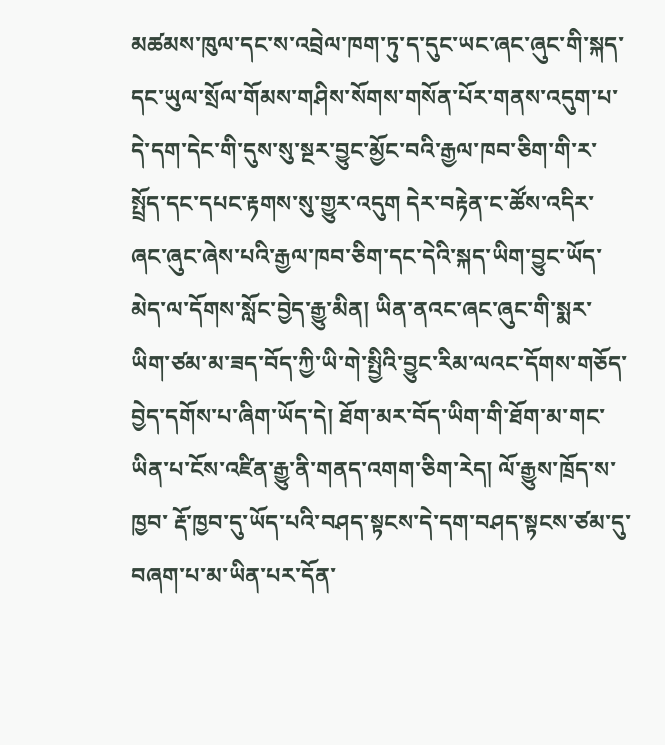མཚམས་ཁུལ་དང་ས་འབྲེལ་ཁག་ཏུ་ད་དུང་ཡང་ཞང་ཞུང་གི་སྐད་དང་ཡུལ་སྲོལ་གོམས་གཤིས་སོགས་གསོན་པོར་གནས་འདུག་པ་དེ་དག་དེང་གི་དུས་སུ་སྔར་བྱུང་མྱོང་བའི་རྒྱལ་ཁབ་ཅིག་གི་ར་སྤྲོད་དང་དཔང་རྟགས་སུ་གྱུར་འདུག དེར་བརྟེན་ང་ཚོས་འདིར་ཞང་ཞུང་ཞེས་པའི་རྒྱལ་ཁབ་ཅིག་དང་དེའི་སྐད་ཡིག་བྱུང་ཡོད་མེད་ལ་དོགས་སློང་བྱེད་རྒྱུ་མིན། ཡིན་ནའང་ཞང་ཞུང་གི་སྨར་ཡིག་ཙམ་མ་ཟད་བོད་ཀྱི་ཡི་གེ་སྤྱིའི་བྱུང་རིམ་ལའང་དོགས་གཅོད་བྱེད་དགོས་པ་ཞིག་ཡོད་དེ། ཐོག་མར་བོད་ཡིག་གི་ཐོག་མ་གང་ཡིན་པ་ངོས་འཛིན་རྒྱུ་ནི་གནད་འགག་ཅིག་རེད། ལོ་རྒྱུས་ཁྲོད་ས་ཁྱབ་ རྡོ་ཁྱབ་དུ་ཡོད་པའི་བཤད་སྟངས་དེ་དག་བཤད་སྟངས་ཙམ་དུ་བཞག་པ་མ་ཡིན་པར་དོན་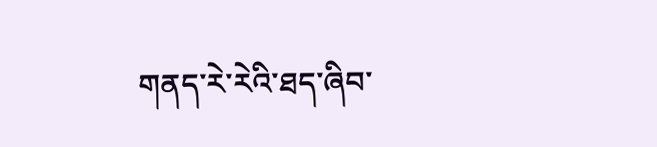གནད་རེ་རེའི་ཐད་ཞིབ་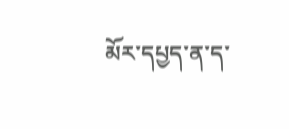མོར་དཔྱད་ན་ད་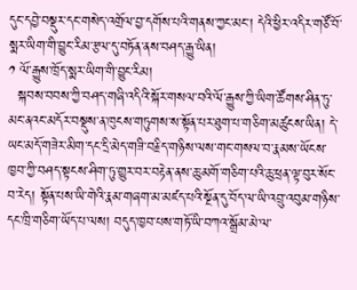དུང་དབྱེ་བསྡུར་དང་གསེད་འགྲོལ་བྱ་དགོས་པའི་གནས་ཀྱང་མང་། དེའི་ཕྱིར་འདིར་གཙོ་བོ་སྨར་ཡིག་གི་བྱུང་རིམ་རྩལ་དུ་བཏོན་ནས་བཤད་རྒྱུ་ཡིན།
༡ ལོ་རྒྱུས་ཁྲོད་སྨར་ཡིག་གི་བྱུང་རིམ།
  སྐབས་བབས་ཀྱི་བཤད་གཞི་འདིའི་སྐོར་གསལ་བའི་ལོ་རྒྱུས་ཀྱི་ཡིག་ཚོགས་ཤིན་ཏུ་མང་ནའང་མདོར་བསྡུས་ན་ཁུངས་གཏུགས་ས་སྟོན་པར་ཐུག་པ་གཅིག་མཚུངས་ཡིན། དེ་ཡང་མདོ་གཟེར་མིག་དང་དྲི་མེད་གཟི་བརྗིད་གཉིས་ལས་གང་གསལ་བ་རྣམས་ཡོངས་ཁྱབ་ཀྱི་བཤད་སྟངས་ཤིག་ཏུ་གྱུར་བར་བརྟེན་ནས་ཆུ་མགོ་གཅིག་པའི་ཆུ་ཕྲན་ལྟ་བུར་སོང་བ་རེད། སྟོན་པས་ཡི་གེའི་རྣམ་གཞག་མ་མཛད་པའི་སྔོན་དུ་བོད་ལ་ཡི་འབྲུ་འབུམ་གཉིས་དང་ཁྲི་གཅིག་ཡོད་པ་ལས། བདུད་ཁྱབ་པས་གཏོ་ཡི་བཀའ་སྒྲོམ་མེ་ལ་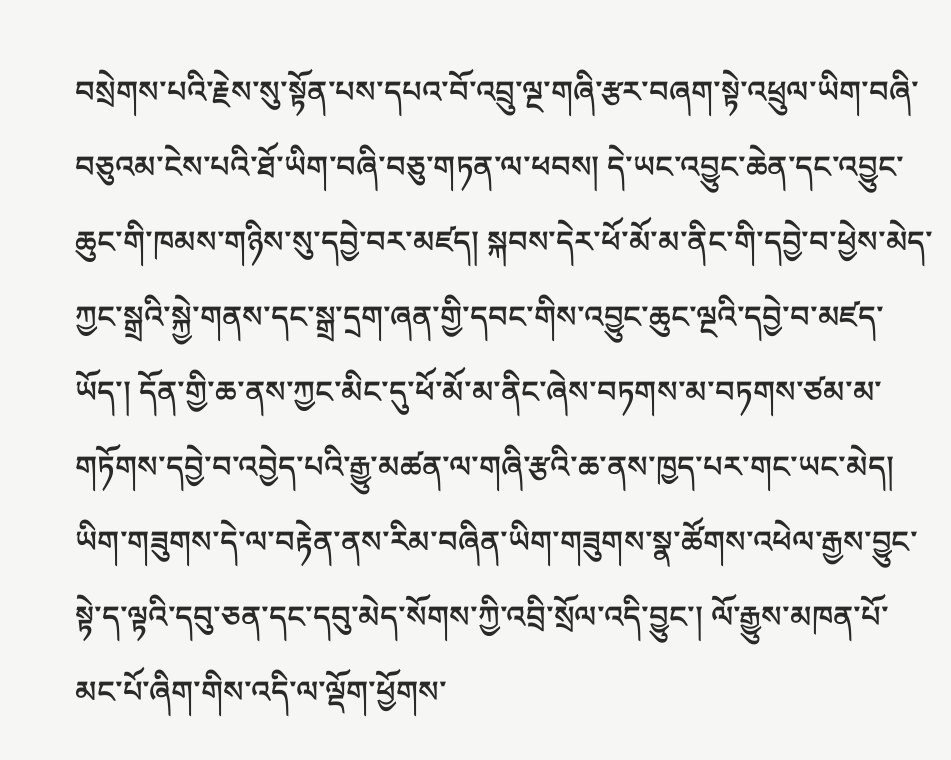བསྲེགས་པའི་རྗེས་སུ་སྟོན་པས་དཔའ་བོ་འབྲུ་ལྔ་གཞི་རྩར་བཞག་སྟེ་འཕྲུལ་ཡིག་བཞི་བཅུའམ་ངེས་པའི་ཐོ་ཡིག་བཞི་བཅུ་གཏན་ལ་ཕབས། དེ་ཡང་འབྱུང་ཆེན་དང་འབྱུང་ཆུང་གི་ཁམས་གཉིས་སུ་དབྱེ་བར་མཛད། སྐབས་དེར་ཕོ་མོ་མ་ནིང་གི་དབྱེ་བ་ཕྱེས་མེད་ཀྱང་སྒྲའི་སྐྱེ་གནས་དང་སྒྲ་དྲག་ཞན་གྱི་དབང་གིས་འབྱུང་ཆུང་ལྔའི་དབྱེ་བ་མཛད་ཡོད་། དོན་གྱི་ཆ་ནས་ཀྱང་མིང་དུ་ཕོ་མོ་མ་ནིང་ཞེས་བཏགས་མ་བཏགས་ཙམ་མ་གཏོགས་དབྱེ་བ་འབྱེད་པའི་རྒྱུ་མཚན་ལ་གཞི་རྩའི་ཆ་ནས་ཁྱད་པར་གང་ཡང་མེད། ཡིག་གཟུགས་དེ་ལ་བརྟེན་ནས་རིམ་བཞིན་ཡིག་གཟུགས་སྣ་ཚོགས་འཕེལ་རྒྱས་བྱུང་སྟེ་ད་ལྟའི་དབུ་ཅན་དང་དབུ་མེད་སོགས་ཀྱི་འབྲི་སྲོལ་འདི་བྱུང་། ལོ་རྒྱུས་མཁན་པོ་མང་པོ་ཞིག་གིས་འདི་ལ་ལྡོག་ཕྱོགས་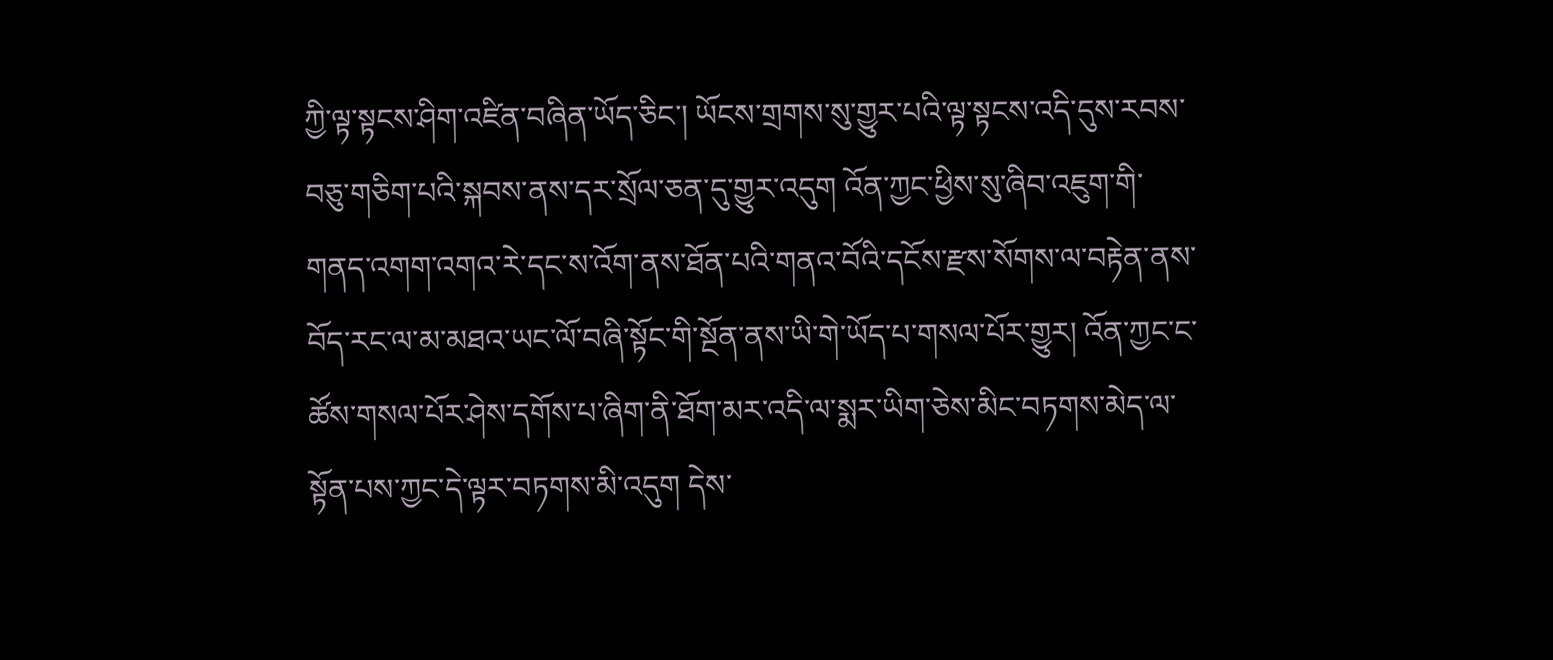ཀྱི་ལྟ་སྟངས་ཤིག་འཛིན་བཞིན་ཡོད་ཅིང་། ཡོངས་གྲགས་སུ་གྱུར་པའི་ལྟ་སྟངས་འདི་དུས་རབས་བཅུ་གཅིག་པའི་སྐབས་ནས་དར་སྲོལ་ཅན་དུ་གྱུར་འདུག འོན་ཀྱང་ཕྱིས་སུ་ཞིབ་འཇུག་གི་གནད་འགག་འགའ་རེ་དང་ས་འོག་ནས་ཐོན་པའི་གནའ་བོའི་དངོས་རྫས་སོགས་ལ་བརྟེན་ནས་བོད་རང་ལ་མ་མཐའ་ཡང་ལོ་བཞི་སྟོང་གི་སྔོན་ནས་ཡི་གེ་ཡོད་པ་གསལ་པོར་གྱུར། འོན་ཀྱང་ང་ཚོས་གསལ་པོར་ཤེས་དགོས་པ་ཞིག་ནི་ཐོག་མར་འདི་ལ་སྨར་ཡིག་ཅེས་མིང་བཏགས་མེད་ལ་སྟོན་པས་ཀྱང་དེ་ལྟར་བཏགས་མི་འདུག དེས་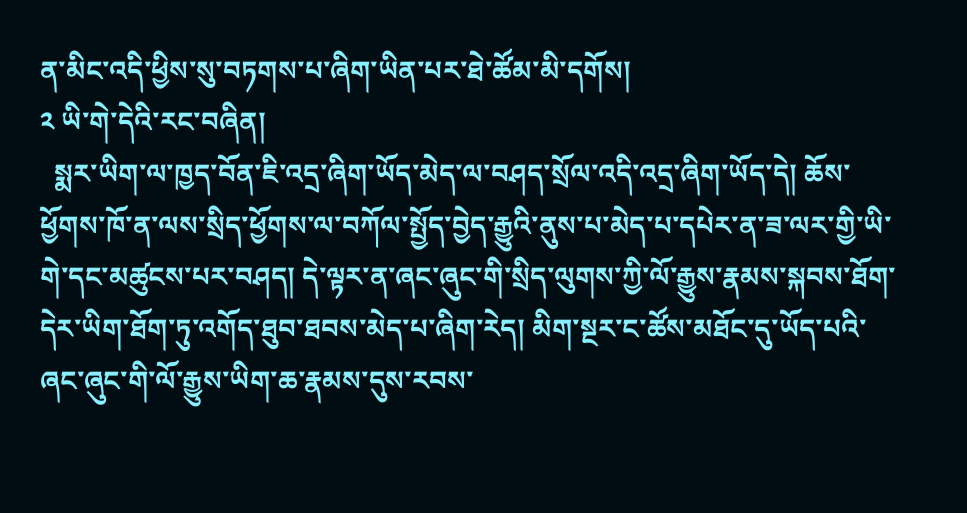ན་མིང་འདི་ཕྱིས་སུ་བཏགས་པ་ཞིག་ཡིན་པར་ཐེ་ཚོམ་མི་དགོས།
༢ ཡི་གེ་དེའི་རང་བཞིན།
  སྨར་ཡིག་ལ་ཁྱད་བོན་ཇི་འདྲ་ཞིག་ཡོད་མེད་ལ་བཤད་སྲོལ་འདི་འདྲ་ཞིག་ཡོད་དེ། ཆོས་ཕྱོགས་ཁོ་ན་ལས་སྲིད་ཕྱོགས་ལ་བཀོལ་སྤྱོད་བྱེད་རྒྱུའི་ནུས་པ་མེད་པ་དཔེར་ན་ཟ་ལར་གྱི་ཡི་གེ་དང་མཚུངས་པར་བཤད། དེ་ལྟར་ན་ཞང་ཞུང་གི་སྲིད་ལུགས་ཀྱི་ལོ་རྒྱུས་རྣམས་སྐབས་ཐོག་དེར་ཡིག་ཐོག་ཏུ་འགོད་ཐུབ་ཐབས་མེད་པ་ཞིག་རེད། མིག་སྔར་ང་ཚོས་མཐོང་དུ་ཡོད་པའི་ཞང་ཞུང་གི་ལོ་རྒྱུས་ཡིག་ཆ་རྣམས་དུས་རབས་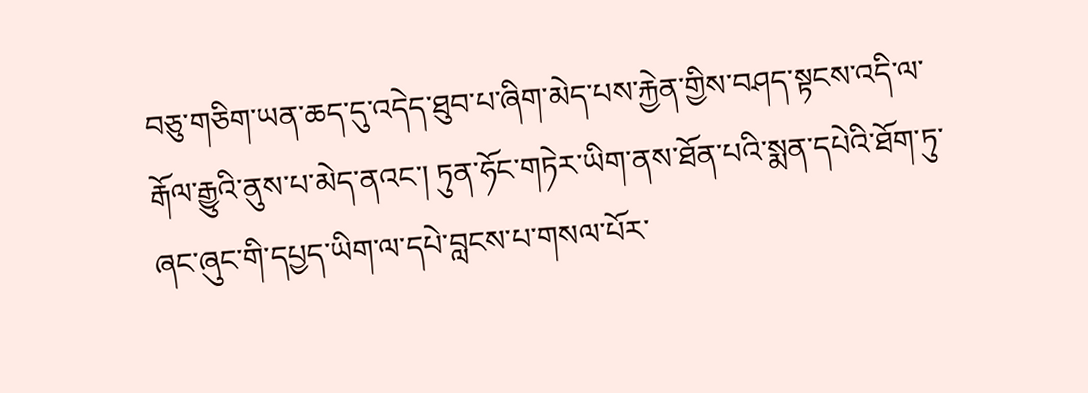བཅུ་གཅིག་ཡན་ཆད་དུ་འདེད་ཐུབ་པ་ཞིག་མེད་པས་རྐྱེན་གྱིས་བཤད་སྟངས་འདི་ལ་རྒོལ་རྒྱུའི་ནུས་པ་མེད་ནའང་། ཏུན་ཧོང་གཏེར་ཡིག་ནས་ཐོན་པའི་སྨན་དཔེའི་ཐོག་ཏུ་ཞང་ཞུང་གི་དཔྱད་ཡིག་ལ་དཔེ་བླངས་པ་གསལ་པོར་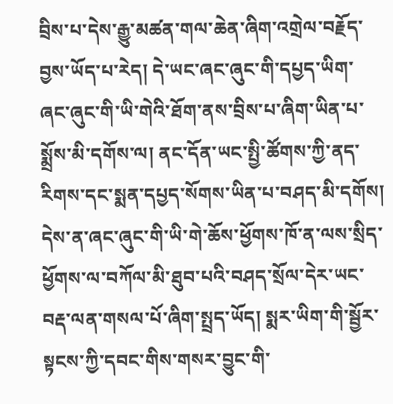བྲིས་པ་དེས་རྒྱུ་མཚན་གལ་ཆེན་ཞིག་འགྲེལ་བརྗོད་བྱས་ཡོད་པ་རེད། དེ་ཡང་ཞང་ཞུང་གི་དཔྱད་ཡིག་ཞང་ཞུང་གི་ཡི་གེའི་ཐོག་ནས་བྲིས་པ་ཞིག་ཡིན་པ་སྨྲོས་མི་དགོས་ལ། ནང་དོན་ཡང་སྤྱི་ཚོགས་ཀྱི་ནད་རིགས་དང་སྨན་དཔྱད་སོགས་ཡིན་པ་བཤད་མི་དགོས། དེས་ན་ཞང་ཞུང་གི་ཡི་གེ་ཆོས་ཕྱོགས་ཁོ་ན་ལས་སྲིད་ཕྱོགས་ལ་བཀོལ་མི་ཐུབ་པའི་བཤད་སྲོལ་དེར་ཡང་བརྡ་ལན་གསལ་པོ་ཞིག་སྤྲད་ཡོད། སྨར་ཡིག་གི་སྦྱོར་སྟངས་ཀྱི་དབང་གིས་གསར་བྱུང་གི་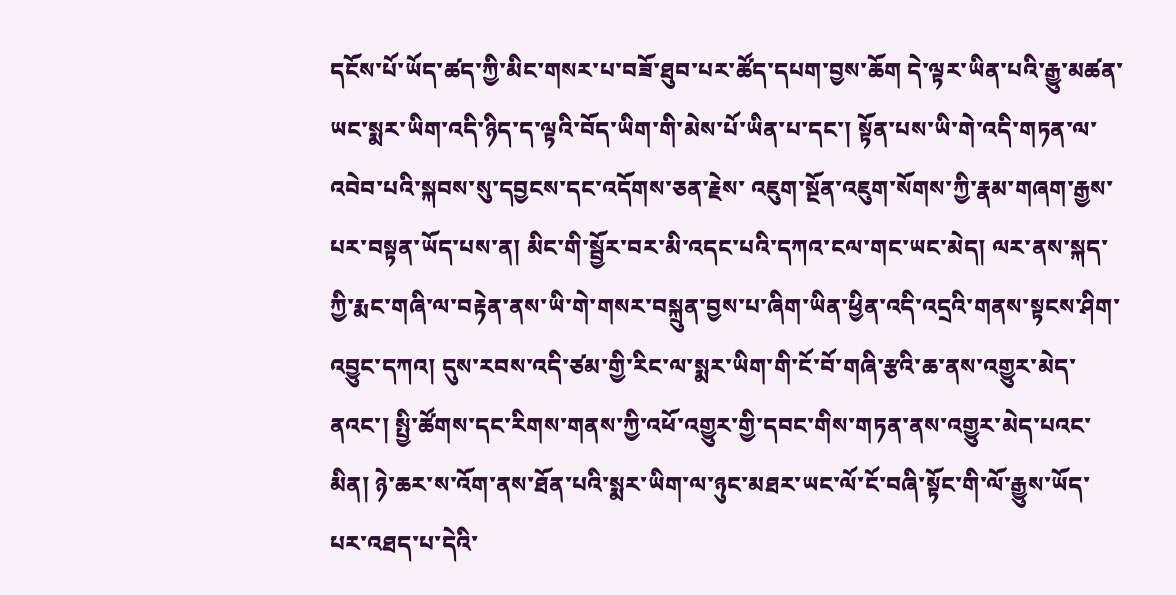དངོས་པོ་ཡོད་ཚད་ཀྱི་མིང་གསར་པ་བཟོ་ཐུབ་པར་ཚོད་དཔག་བྱས་ཆོག དེ་ལྟར་ཡིན་པའི་རྒྱུ་མཚན་ཡང་སྨར་ཡིག་འདི་ཉིད་ད་ལྟའི་བོད་ཡིག་གི་མེས་པོ་ཡིན་པ་དང་། སྟོན་པས་ཡི་གེ་འདི་གཏན་ལ་འབེབ་པའི་སྐབས་སུ་དབྱངས་དང་འདོགས་ཅན་རྗེས་ འཇུག་སྔོན་འཇུག་སོགས་ཀྱི་རྣམ་གཞག་རྒྱས་པར་བསྟན་ཡོད་པས་ན། མིང་གི་སྦྱོར་བར་མི་འདང་པའི་དཀའ་ངལ་གང་ཡང་མེད། ལར་ནས་སྐད་ཀྱི་རྨང་གཞི་ལ་བརྟེན་ནས་ཡི་གེ་གསར་བསྐྲུན་བྱས་པ་ཞིག་ཡིན་ཕྱིན་འདི་འདྲའི་གནས་སྟངས་ཤིག་འབྱུང་དཀའ། དུས་རབས་འདི་ཙམ་གྱི་རིང་ལ་སྨར་ཡིག་གི་ངོ་བོ་གཞི་རྩའི་ཆ་ནས་འགྱུར་མེད་ནའང་། སྤྱི་ཚོགས་དང་རིགས་གནས་ཀྱི་འཕོ་འགྱུར་གྱི་དབང་གིས་གཏན་ནས་འགྱུར་མེད་པའང་མིན། ཉེ་ཆར་ས་འོག་ནས་ཐོན་པའི་སྨར་ཡིག་ལ་ཉུང་མཐར་ཡང་ལོ་ངོ་བཞི་སྟོང་གི་ལོ་རྒྱུས་ཡོད་པར་འཐད་པ་དེའི་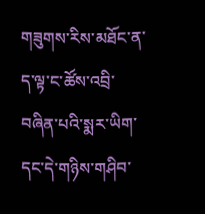གཟུགས་རིས་མཐོང་ན་ད་ལྟ་ང་ཚོས་འབྲི་བཞིན་པའི་སྨར་ཡིག་དང་དེ་གཉིས་གཤིབ་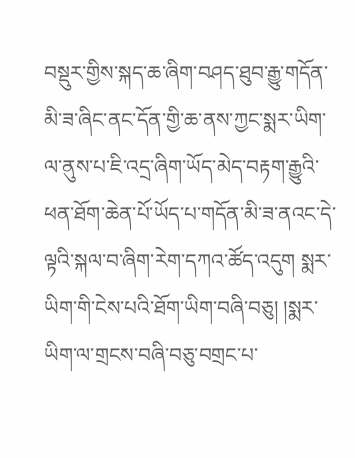བསྡུར་གྱིས་སྐད་ཆ་ཞིག་བཤད་ཐུབ་རྒྱུ་གདོན་མི་ཟ་ཞིང་ནང་དོན་གྱི་ཆ་ནས་ཀྱང་སྨར་ཡིག་ལ་ནུས་པ་ཇི་འདྲ་ཞིག་ཡོད་མེད་བརྟག་རྒྱུའི་ཕན་ཐོག་ཆེན་པོ་ཡོད་པ་གདོན་མི་ཟ་ནའང་དེ་ལྟའི་སྐལ་བ་ཞིག་རེག་དཀའ་ཚོད་འདུག སྨར་ཡིག་གི་ངེས་པའི་ཐོག་ཡིག་བཞི་བཅུ། །སྨར་ཡིག་ལ་གྲངས་བཞི་བཅུ་བགྲང་པ་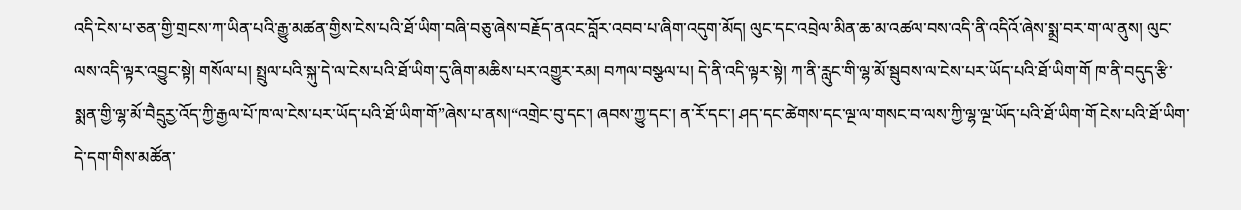འདི་ངེས་པ་ཅན་གྱི་གྲངས་ཀ་ཡིན་པའི་རྒྱུ་མཚན་གྱིས་ངེས་པའི་ཐོ་ཡིག་བཞི་བཅུ་ཞེས་བརྗོད་ནའང་བློར་འབབ་པ་ཞིག་འདུག་མོད། ལུང་དང་འབྲེལ་མིན་ཆ་མ་འཚལ་བས་འདི་ནི་འདིའོ་ཞེས་སྨྲ་བར་ག་ལ་ནུས། ལུང་ལས་འདི་ལྟར་འབྱུང་སྟེ། གསོལ་པ། སྤྲུལ་པའི་སྐུ་དེ་ལ་ངེས་པའི་ཐོ་ཡིག་དུ་ཞིག་མཆིས་པར་འགྱུར་རམ། བཀལ་བསྩལ་པ། དེ་ནི་འདི་ལྟར་སྟེ། ཀ་ནི་རླུང་གི་ལྷ་མོ་སྦུབས་ལ་ངེས་པར་ཡོད་པའི་ཐོ་ཡིག་གོ ཁ་ནི་བདུད་རྩི་སྨན་གྱི་ལྷ་མོ་བཻདྲུརྱ་འོད་ཀྱི་རྒྱལ་པོ་ཁ་ལ་ངེས་པར་ཡོད་པའི་ཐོ་ཡིག་གོ”ཞེས་པ་ནས།“འགྲེང་བུ་དང་། ཞབས་ཀྱུ་དང་། ན་རོ་དང་། ཤད་དང་ཚེགས་དང་ལྔ་ལ་གསང་བ་ལས་ཀྱི་ལྷ་ལྔ་ཡོད་པའི་ཐོ་ཡིག་གོ ངེས་པའི་ཐོ་ཡིག་དེ་དག་གིས་མཚོན་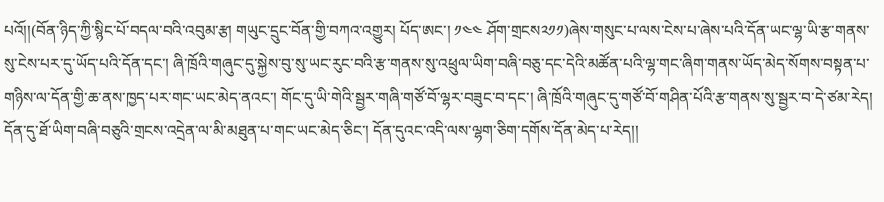པའོ།།(བོན་ཉིད་ཀྱི་སྙིང་པོ་བདལ་བའི་འབུམ་རྩ། གཡུང་དྲུང་བོན་གྱི་བཀའ་འགྱུར། པོད་ཨང་། ༡༤༤ ཤོག་གྲངས༢༡༡)ཞེས་གསུང་པ་ལས་ངེས་པ་ཞེས་པའི་དོན་ཡང་ལྷ་ཡི་རྩ་གནས་སུ་ངེས་པར་དུ་ཡོད་པའི་དོན་དང་། ཞི་ཁྲོའི་གཞུང་དུ་སྐྱེས་བུ་སུ་ཡང་རུང་བའི་རྩ་གནས་སུ་འཕྲུལ་ཡིག་བཞི་བཅུ་དང་དེའི་མཚོན་པའི་ལྷ་གང་ཞིག་གནས་ཡོད་མེད་སོགས་བསྟན་པ་གཉིས་ལ་དོན་གྱི་ཆ་ནས་ཁྱད་པར་གང་ཡང་མེད་ནའང་། གོང་དུ་ཡི་གེའི་སྦྱར་གཞི་གཙོ་བོ་ལྷར་བཟུང་བ་དང་། ཞི་ཁྲོའི་གཞུང་དུ་གཙོ་བོ་གཤིན་པོའི་རྩ་གནས་སུ་སྦྱར་བ་དེ་ཙམ་རེད། དོན་དུ་ཐོ་ཡིག་བཞི་བཅུའི་གྲངས་འདྲེན་ལ་མི་མཐུན་པ་གང་ཡང་མེད་ཅིང་། དོན་དུའང་འདི་ལས་ལྷག་ཅིག་དགོས་དོན་མེད་པ་རེད།།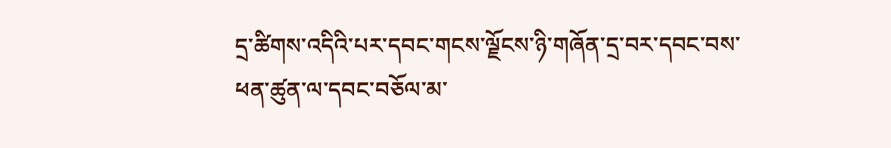དྲ་ཚིགས་འདིའི་པར་དབང་གངས་ལྗོངས་ཉི་གཞོན་དྲ་བར་དབང་བས་ཕན་ཚུན་ལ་དབང་བཅོལ་མ་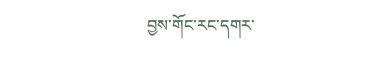བྱས་གོང་རང་དགར་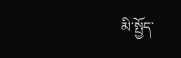མི་སྤྱོད་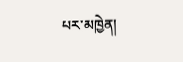པར་མཁྱེན།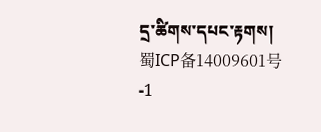དྲ་ཚིགས་དཔང་རྟགས། 蜀ICP备14009601号-1